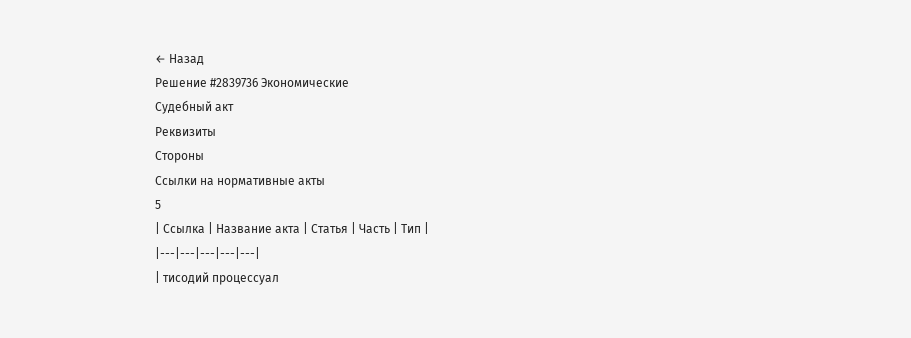← Назад
Решение #2839736 Экономические
Судебный акт
Реквизиты
Стороны
Ссылки на нормативные акты
5
| Ссылка | Название акта | Статья | Часть | Тип |
|---|---|---|---|---|
| тисодий процессуал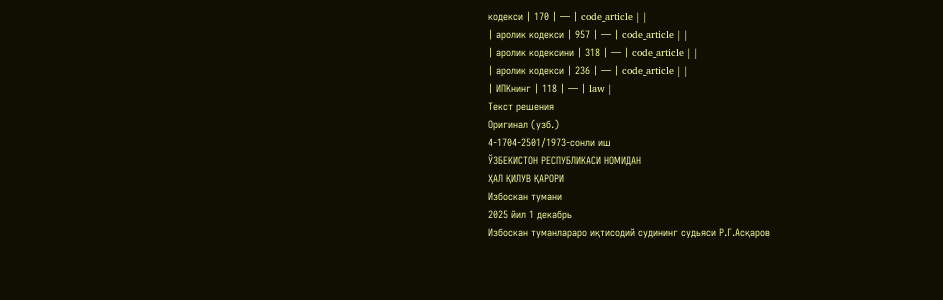кодекси | 170 | — | code_article | |
| аролик кодекси | 957 | — | code_article | |
| аролик кодексини | 318 | — | code_article | |
| аролик кодекси | 236 | — | code_article | |
| ИПКнинг | 118 | — | law |
Текст решения
Оригинал (узб.)
4-1704-2501/1973-сонли иш
ЎЗБЕКИСТОН РЕСПУБЛИКАСИ НОМИДАН
ҲАЛ ҚИЛУВ ҚАРОРИ
Избоскан тумани
2025 йил 1 декабрь
Избоскан туманлараро иқтисодий судининг судьяси Р.Г.Асқаров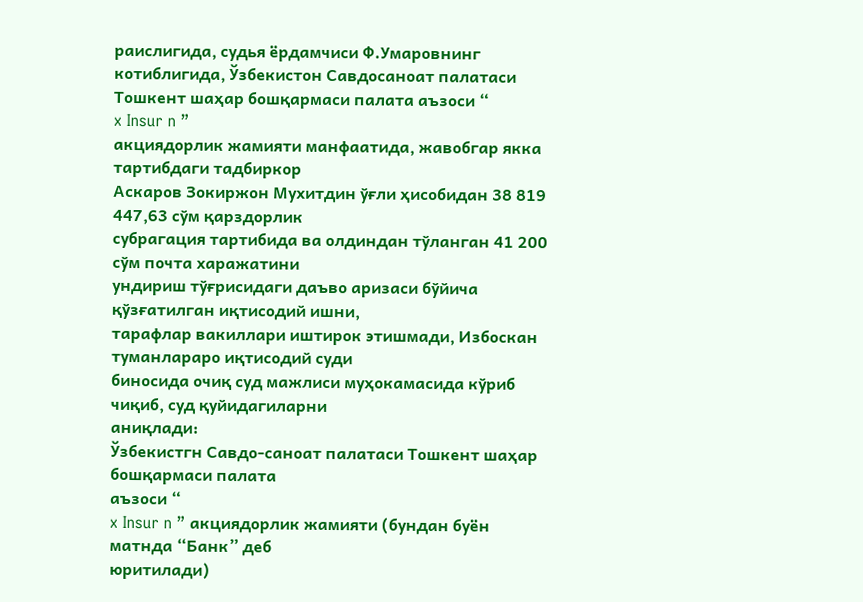раислигида, судья ёрдамчиси Ф.Умаровнинг котиблигида, Ўзбекистон Савдосаноат палатаси Тошкент шаҳар бошқармаси палата аъзоси “
x Insur n ”
акциядорлик жамияти манфаатида, жавобгар якка тартибдаги тадбиркор
Аскаров Зокиржон Мухитдин ўғли ҳисобидан 38 819 447,63 сўм қарздорлик
субрагация тартибида ва олдиндан тўланган 41 200 сўм почта харажатини
ундириш тўғрисидаги даъво аризаси бўйича қўзғатилган иқтисодий ишни,
тарафлар вакиллари иштирок этишмади, Избоскан туманлараро иқтисодий суди
биносида очиқ суд мажлиси муҳокамасида кўриб чиқиб, суд қуйидагиларни
аниқлади:
Ўзбекистгн Савдо-саноат палатаси Тошкент шаҳар бошқармаси палата
аъзоси “
x Insur n ” акциядорлик жамияти (бундан буён матнда “Банк” деб
юритилади)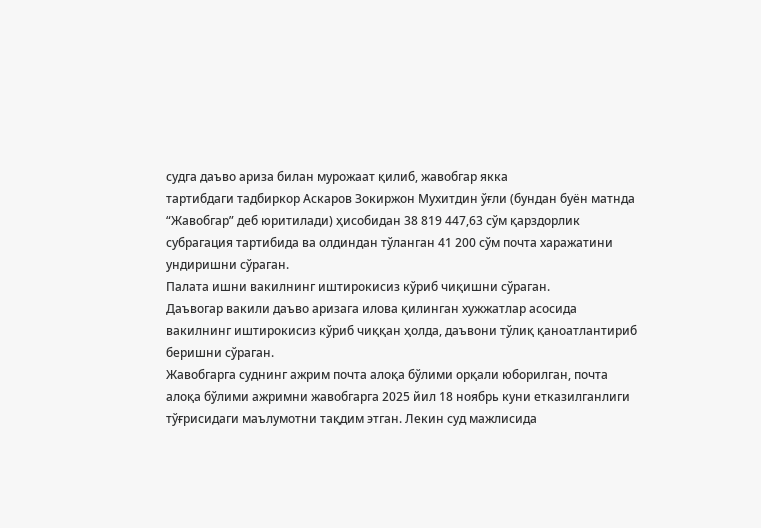судга даъво ариза билан мурожаат қилиб, жавобгар якка
тартибдаги тадбиркор Аскаров Зокиржон Мухитдин ўғли (бундан буён матнда
“Жавобгар” деб юритилади) ҳисобидан 38 819 447,63 сўм қарздорлик
субрагация тартибида ва олдиндан тўланган 41 200 сўм почта харажатини
ундиришни сўраган.
Палата ишни вакилнинг иштирокисиз кўриб чиқишни сўраган.
Даъвогар вакили даъво аризага илова қилинган хужжатлар асосида
вакилнинг иштирокисиз кўриб чиққан ҳолда, даъвони тўлиқ қаноатлантириб
беришни сўраган.
Жавобгарга суднинг ажрим почта алоқа бўлими орқали юборилган, почта
алоқа бўлими ажримни жавобгарга 2025 йил 18 ноябрь куни етказилганлиги
тўғрисидаги маълумотни тақдим этган. Лекин суд мажлисида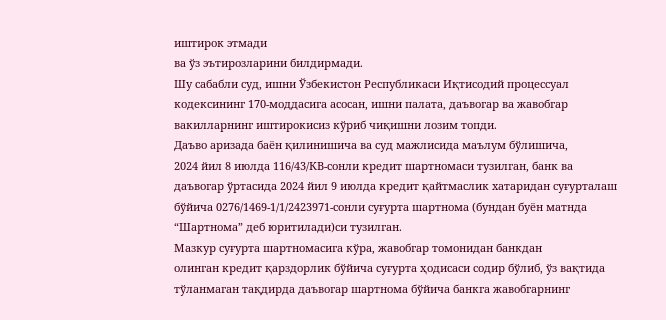иштирок этмади
ва ўз эътирозларини билдирмади.
Шу сабабли суд, ишни Ўзбекистон Республикаси Иқтисодий процессуал
кодексининг 170-моддасига асосан, ишни палата, даъвогар ва жавобгар
вакилларнинг иштирокисиз кўриб чиқишни лозим топди.
Даъво аризада баён қилинишича ва суд мажлисида маълум бўлишича,
2024 йил 8 июлда 116/43/КВ-сонли кредит шартномаси тузилган, банк ва
даъвогар ўртасида 2024 йил 9 июлда кредит қайтмаслик хатаридан суғурталаш
бўйича 0276/1469-1/1/2423971-сонли суғурта шартнома (бундан буён матнда
“Шартнома” деб юритилади)си тузилган.
Мазкур суғурта шартномасига кўра, жавобгар томонидан банкдан
олинган кредит қарздорлик бўйича суғурта ҳодисаси содир бўлиб, ўз вақтида
тўланмаган тақдирда даъвогар шартнома бўйича банкга жавобгарнинг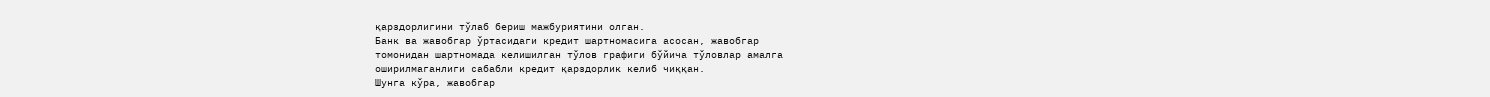қарздорлигини тўлаб бериш мажбуриятини олган.
Банк ва жавобгар ўртасидаги кредит шартномасига асосан, жавобгар
томонидан шартномада келишилган тўлов графиги бўйича тўловлар амалга
оширилмаганлиги сабабли кредит қарздорлик келиб чиққан.
Шунга кўра, жавобгар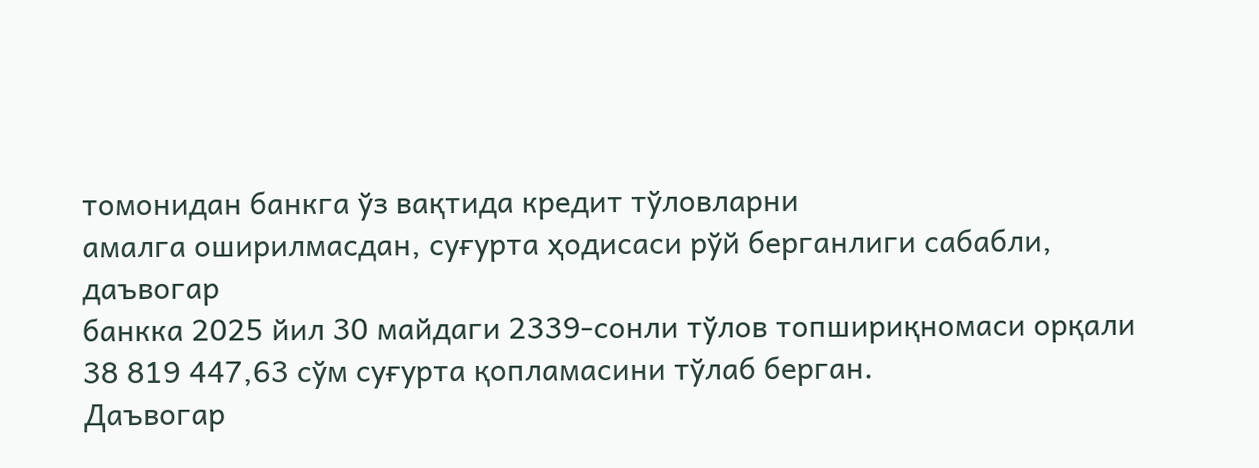томонидан банкга ўз вақтида кредит тўловларни
амалга оширилмасдан, суғурта ҳодисаси рўй берганлиги сабабли, даъвогар
банкка 2025 йил 30 майдаги 2339-сонли тўлов топшириқномаси орқали
38 819 447,63 сўм суғурта қопламасини тўлаб берган.
Даъвогар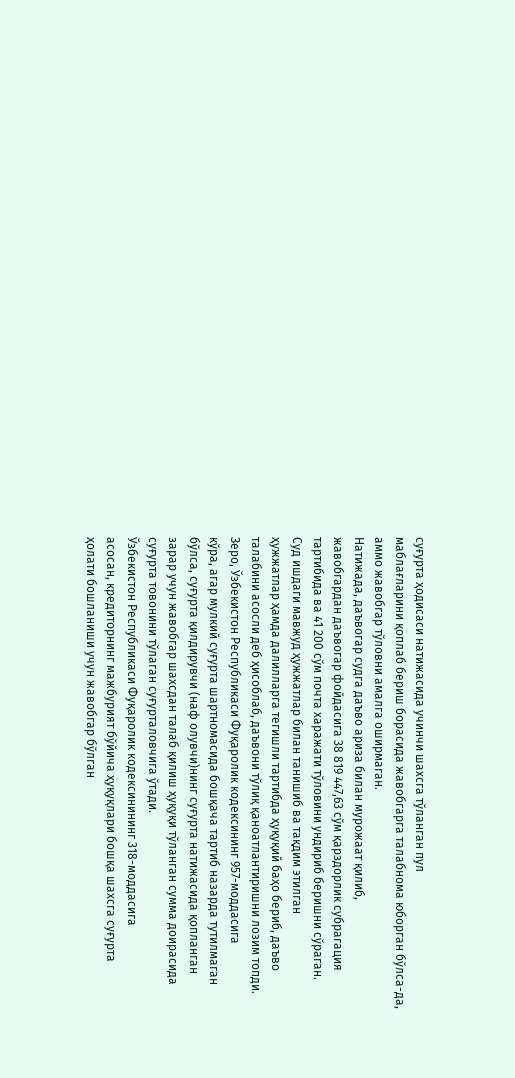суғурта ҳодисаси натижасида учинчи шахсга тўланган пул
маблағларини қоплаб бериш борасида жавобгарга талабнома юборган бўлса-да,
аммо жавобгар тўловни амалга оширмаган.
Натижада, даъвогар судга даъво ариза билан мурожаат қилиб,
жавобгардан даъвогар фойдасига 38 819 447,63 сўм қарздорлик субрагация
тартибида ва 41 200 сўм почта харажати тўловини ундириб беришни сўраган.
Суд ишдаги мавжуд ҳужжатлар билан танишиб ва тақдим этилган
ҳужжатлар ҳамда далилларга тегишли тартибда ҳуқуқий баҳо бериб, даъво
талабини асосли деб ҳисоблаб, даъвони тўлиқ қаноатлантиришни лозим топди.
Зеро, Ўзбекистон Республикаси Фуқаролик кодексининг 957-моддасига
кўра, агар мулкий суғурта шартномасида бошқача тартиб назарда тутилмаган
бўлса, суғурта қилдирувчи (наф олувчи)нинг суғурта натижасида қопланган
зарар учун жавобгар шахсдан талаб қилиш ҳуқуқи тўланган сумма доирасида
суғурта товонини тўлаган суғурталовчига ўтади.
Ўзбекистон Республикаси Фуқаролик кодексинининг 318-моддасига
асосан, кредиторнинг мажбурият бўйича ҳуқуқлари бошқа шахсга суғурта
ҳолати бошланиши учун жавобгар бўлган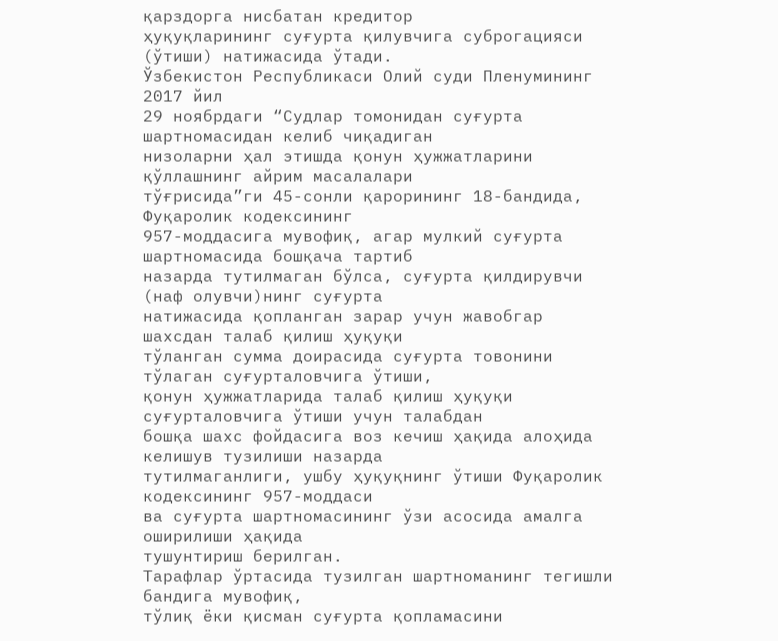қарздорга нисбатан кредитор
ҳуқуқларининг суғурта қилувчига суброгацияси (ўтиши) натижасида ўтади.
Ўзбекистон Республикаси Олий суди Пленумининг 2017 йил
29 ноябрдаги “Судлар томонидан суғурта шартномасидан келиб чиқадиган
низоларни ҳал этишда қонун ҳужжатларини қўллашнинг айрим масалалари
тўғрисида”ги 45-сонли қарорининг 18-бандида, Фуқаролик кодексининг
957-моддасига мувофиқ, агар мулкий суғурта шартномасида бошқача тартиб
назарда тутилмаган бўлса, суғурта қилдирувчи (наф олувчи)нинг суғурта
натижасида қопланган зарар учун жавобгар шахсдан талаб қилиш ҳуқуқи
тўланган сумма доирасида суғурта товонини тўлаган суғурталовчига ўтиши,
қонун ҳужжатларида талаб қилиш ҳуқуқи суғурталовчига ўтиши учун талабдан
бошқа шахс фойдасига воз кечиш ҳақида алоҳида келишув тузилиши назарда
тутилмаганлиги, ушбу ҳуқуқнинг ўтиши Фуқаролик кодексининг 957-моддаси
ва суғурта шартномасининг ўзи асосида амалга оширилиши ҳақида
тушунтириш берилган.
Тарафлар ўртасида тузилган шартноманинг тегишли бандига мувофиқ,
тўлиқ ёки қисман суғурта қопламасини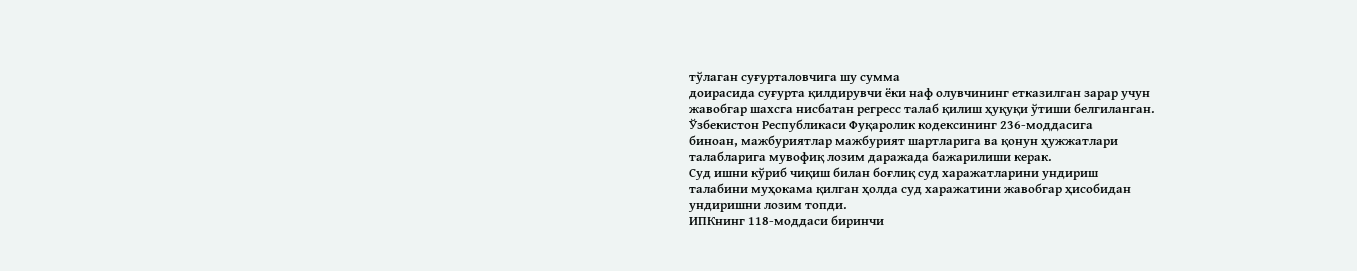тўлаган суғурталовчига шу сумма
доирасида суғурта қилдирувчи ёки наф олувчининг етказилган зарар учун
жавобгар шахсга нисбатан регресс талаб қилиш ҳуқуқи ўтиши белгиланган.
Ўзбекистон Республикаси Фуқаролик кодексининг 236-моддасига
биноан, мажбуриятлар мажбурият шартларига ва қонун ҳужжатлари
талабларига мувофиқ лозим даражада бажарилиши керак.
Суд ишни кўриб чиқиш билан боғлиқ суд харажатларини ундириш
талабини муҳокама қилган ҳолда суд харажатини жавобгар ҳисобидан
ундиришни лозим топди.
ИПКнинг 118-моддаси биринчи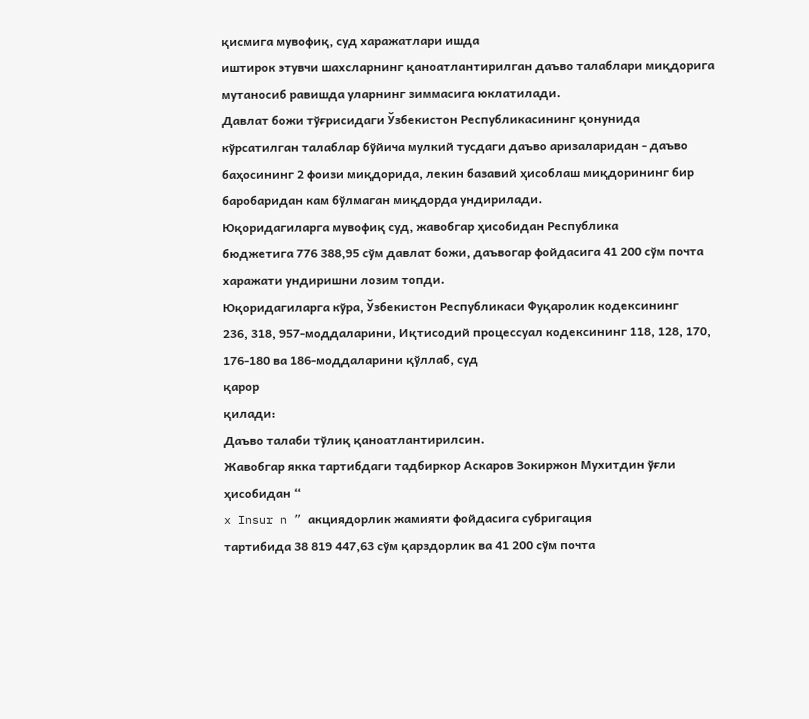қисмига мувофиқ, суд харажатлари ишда
иштирок этувчи шахсларнинг қаноатлантирилган даъво талаблари миқдорига
мутаносиб равишда уларнинг зиммасига юклатилади.
Давлат божи тўғрисидаги Ўзбекистон Республикасининг қонунида
кўрсатилган талаблар бўйича мулкий тусдаги даъво аризаларидан - даъво
баҳосининг 2 фоизи миқдорида, лекин базавий ҳисоблаш миқдорининг бир
баробаридан кам бўлмаган миқдорда ундирилади.
Юқоридагиларга мувофиқ суд, жавобгар ҳисобидан Республика
бюджетига 776 388,95 сўм давлат божи, даъвогар фойдасига 41 200 сўм почта
харажати ундиришни лозим топди.
Юқоридагиларга кўра, Ўзбекистон Республикаси Фуқаролик кодексининг
236, 318, 957-моддаларини, Иқтисодий процессуал кодексининг 118, 128, 170,
176-180 ва 186-моддаларини қўллаб, суд
қарор
қилади:
Даъво талаби тўлиқ қаноатлантирилсин.
Жавобгар якка тартибдаги тадбиркор Аскаров Зокиржон Мухитдин ўғли
ҳисобидан “
x Insur n ” акциядорлик жамияти фойдасига субригация
тартибида 38 819 447,63 сўм қарздорлик ва 41 200 сўм почта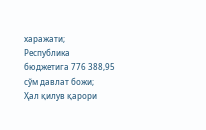харажати;
Республика бюджетига 776 388,95 сўм давлат божи;
Ҳал қилув қарори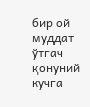бир ой муддат ўтгач қонуний кучга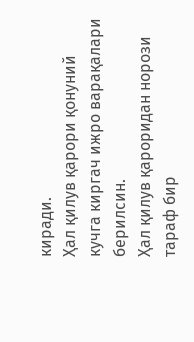киради.
Ҳал қилув қарори қонуний кучга киргач ижро варақалари берилсин.
Ҳал қилув қароридан норози тараф бир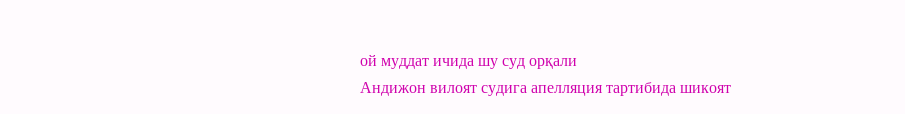ой муддат ичида шу суд орқали
Андижон вилоят судига апелляция тартибида шикоят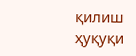қилиш ҳуқуқи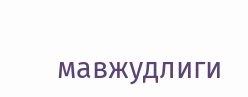мавжудлиги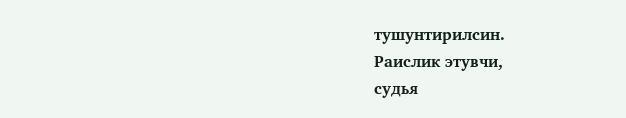тушунтирилсин.
Раислик этувчи,
судья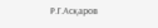Р.Г.Асқаров